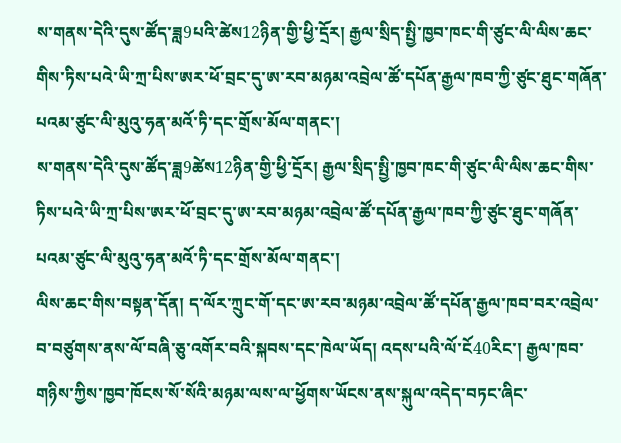ས་གནས་དེའི་དུས་ཚོད་ཟླ9པའི་ཚེས12ཉིན་གྱི་ཕྱི་དྲོར། རྒྱལ་སྲིད་སྤྱི་ཁྱབ་ཁང་གི་ཙུང་ལི་ལིས་ཆང་གིས་ཏིས་པའེ་ཡི་ཀྲ་པིས་ཨར་ཕོ་བྲང་དུ་ཨ་རབ་མཉམ་འབྲེལ་ཚོ་དཔོན་རྒྱལ་ཁབ་ཀྱི་ཙུང་ཐུང་གཞོན་པའམ་ཙུང་ལི་མུའུ་ཧན་མའོ་ཏི་དང་གྲོས་མོལ་གནང་།
ས་གནས་དེའི་དུས་ཚོད་ཟླ9ཚེས12ཉིན་གྱི་ཕྱི་དྲོར། རྒྱལ་སྲིད་སྤྱི་ཁྱབ་ཁང་གི་ཙུང་ལི་ལིས་ཆང་གིས་ཏིས་པའེ་ཡི་ཀྲ་པིས་ཨར་ཕོ་བྲང་དུ་ཨ་རབ་མཉམ་འབྲེལ་ཚོ་དཔོན་རྒྱལ་ཁབ་ཀྱི་ཙུང་ཐུང་གཞོན་པའམ་ཙུང་ལི་མུའུ་ཧན་མའོ་ཏི་དང་གྲོས་མོལ་གནང་།
ལིས་ཆང་གིས་བསྟན་དོན། ད་ལོར་ཀྲུང་གོ་དང་ཨ་རབ་མཉམ་འབྲེལ་ཚོ་དཔོན་རྒྱལ་ཁབ་བར་འབྲེལ་བ་བཙུགས་ནས་ལོ་བཞི་ཅུ་འགོར་བའི་སྐབས་དང་ཁེལ་ཡོད། འདས་པའི་ལོ་ངོ40རིང་། རྒྱལ་ཁབ་གཉིས་ཀྱིས་ཁྱབ་ཁོངས་སོ་སོའི་མཉམ་ལས་ལ་ཕྱོགས་ཡོངས་ནས་སྐུལ་འདེད་བཏང་ཞིང་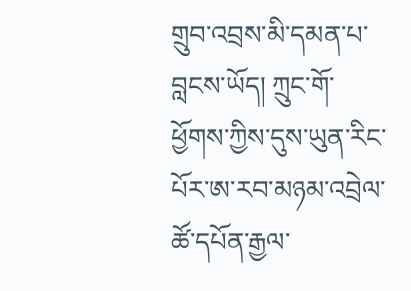གྲུབ་འབྲས་མི་དམན་པ་བླངས་ཡོད། ཀྲུང་གོ་ཕྱོགས་ཀྱིས་དུས་ཡུན་རིང་པོར་ཨ་རབ་མཉམ་འབྲེལ་ཚོ་དཔོན་རྒྱལ་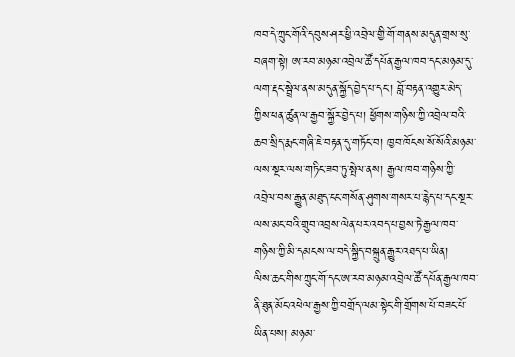ཁབ་དེ་ཀྲུང་གོའི་དབུས་ཤར་ཕྱི་འབྲེལ་གྱི་གོ་གནས་མདུན་གྲས་སུ་བཞག་སྟེ། ཨ་རབ་མཉམ་འབྲེལ་ཚོ་དཔོན་རྒྱལ་ཁབ་དང་མཉམ་དུ་ལག་རྡང་སྦྲེལ་ནས་མདུན་སྐྱོད་བྱེད་པ་དང་། བློ་བརྟན་འགྱུར་མེད་ཀྱིས་ཕན་ཚུན་ལ་རྒྱབ་སྐྱོར་བྱེད་པ། ཕྱོགས་གཉིས་ཀྱི་འབྲེལ་བའི་ཆབ་སྲིད་རྨང་གཞི་ཇེ་བརྟན་དུ་གཏོང་བ། ཁྱབ་ཁོངས་སོ་སོའི་མཉམ་ལས་སྔར་ལས་གཏིང་ཟབ་ཏུ་སྤེལ་ནས། རྒྱལ་ཁབ་གཉིས་ཀྱི་འབྲེལ་བས་རྒྱུན་མཐུད་ངང་གསོན་ཤུགས་གསར་པ་རྙེད་པ་དང་སྔར་ལས་མང་བའི་གྲུབ་འབྲས་ལེན་པར་འབད་པ་བྱས་ཏེ་རྒྱལ་ཁབ་གཉིས་ཀྱི་མི་དམངས་ལ་བདེ་སྐྱིད་བསྐྲུན་རྒྱུར་འཐད་པ་ཡིན།
ལིས་ཆང་གིས་ཀྲུང་གོ་དང་ཨ་རབ་མཉམ་འབྲེལ་ཚོ་དཔོན་རྒྱལ་ཁབ་ནི་ཐུན་མོང་འཕེལ་རྒྱས་ཀྱི་བགྲོད་ལམ་སྟེང་གི་གྲོགས་པོ་བཟང་པོ་ཡིན་པས། མཉམ་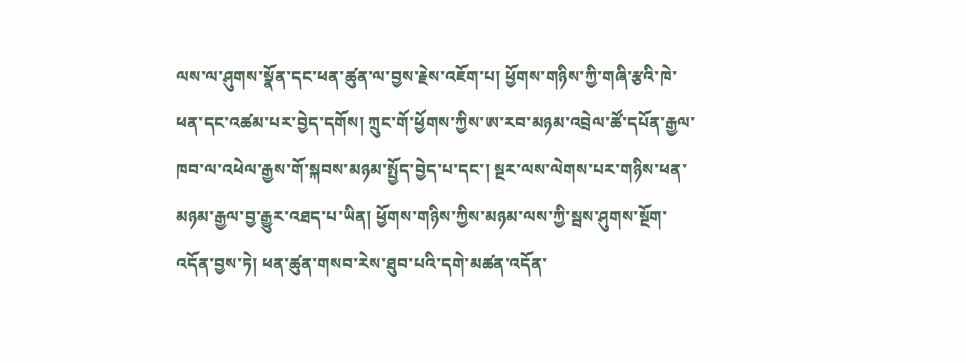ལས་ལ་ཤུགས་སྣོན་དང་ཕན་ཚུན་ལ་བྱས་རྗེས་འཇོག་པ། ཕྱོགས་གཉིས་ཀྱི་གཞི་རྩའི་ཁེ་ཕན་དང་འཚམ་པར་བྱེད་དགོས། ཀྲུང་གོ་ཕྱོགས་ཀྱིས་ཨ་རབ་མཉམ་འབྲེལ་ཚོ་དཔོན་རྒྱལ་ཁབ་ལ་འཕེལ་རྒྱས་གོ་སྐབས་མཉམ་སྤྱོད་བྱེད་པ་དང་། སྔར་ལས་ལེགས་པར་གཉིས་ཕན་མཉམ་རྒྱལ་བྱ་རྒྱུར་འཐད་པ་ཡིན། ཕྱོགས་གཉིས་ཀྱིས་མཉམ་ལས་ཀྱི་སྦས་ཤུགས་སྔོག་འདོན་བྱས་ཏེ། ཕན་ཚུན་གསབ་རེས་ཐུབ་པའི་དགེ་མཚན་འདོན་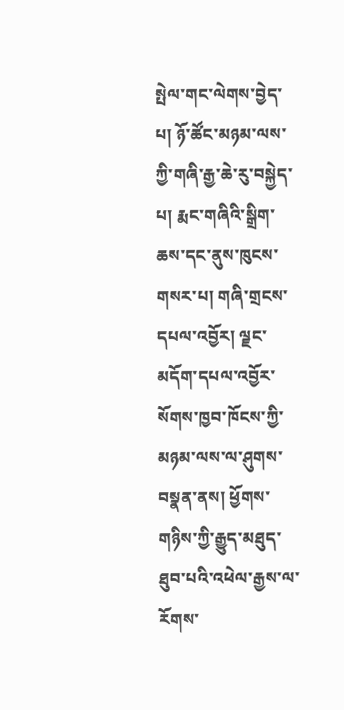སྤེལ་གང་ལེགས་བྱེད་པ། ཉོ་ཚོང་མཉམ་ལས་ཀྱི་གཞི་རྒྱ་ཆེ་རུ་བསྐྱེད་པ། རྨང་གཞིའི་སྒྲིག་ཆས་དང་ནུས་ཁུངས་གསར་པ། གཞི་གྲངས་དཔལ་འབྱོར། ལྗང་མདོག་དཔལ་འབྱོར་སོགས་ཁྱབ་ཁོངས་ཀྱི་མཉམ་ལས་ལ་ཤུགས་བསྣན་ནས། ཕྱོགས་གཉིས་ཀྱི་རྒྱུད་མཐུད་ཐུབ་པའི་འཕེལ་རྒྱས་ལ་རོགས་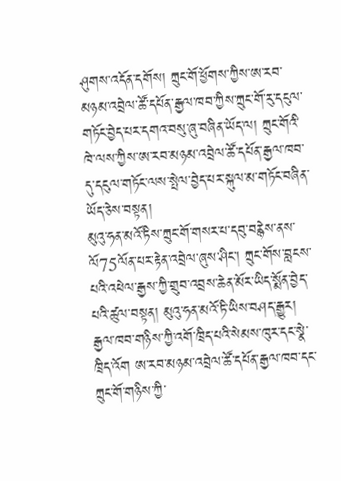ཤུགས་འདོན་དགོས། ཀྲུང་གོ་ཕྱོགས་ཀྱིས་ཨ་རབ་མཉམ་འབྲེལ་ཚོ་དཔོན་རྒྱལ་ཁབ་ཀྱིས་ཀྲུང་གོ་རུ་དངུལ་གཏོང་བྱེད་པར་དགའ་བསུ་ཞུ་བཞིན་ཡོད་ལ། ཀྲུང་གོའི་ཁེ་ལས་ཀྱིས་ཨ་རབ་མཉམ་འབྲེལ་ཚོ་དཔོན་རྒྱལ་ཁབ་དུ་དངུལ་གཏོང་ལས་སྤེལ་བྱེད་པར་སྐུལ་མ་གཏོང་བཞིན་ཡོད་ཅེས་བསྟན།
མུའུ་ཧན་མའོ་ཏིས་ཀྲུང་གོ་གསར་པ་དབུ་བརྙེས་ནས་ལོ75ལོན་པར་རྟེན་འབྲེལ་ཞུས་ཤིང་། ཀྲུང་གོས་བླངས་པའི་འཕེལ་རྒྱས་ཀྱི་གྲུབ་འབྲས་ཆེན་མོར་ཡིད་སྨོན་བྱེད་པའི་ཚུལ་བསྟན། མུའུ་ཧན་མའོ་ཏི་ཡིས་བཤད་རྒྱུར། རྒྱལ་ཁབ་གཉིས་ཀྱི་འགོ་ཁྲིད་པའི་སེམས་ཁུར་དང་སྣེ་ཁྲིད་འོག ཨ་རབ་མཉམ་འབྲེལ་ཚོ་དཔོན་རྒྱལ་ཁབ་དང་ཀྲུང་གོ་གཉིས་ཀྱི་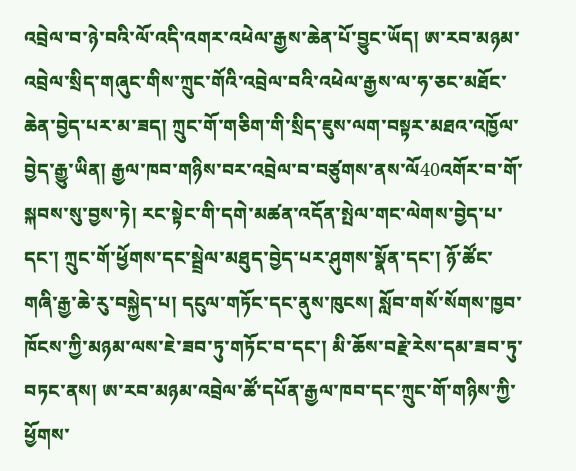འབྲེལ་བ་ཉེ་བའི་ལོ་འདི་འགར་འཕེལ་རྒྱས་ཆེན་པོ་བྱུང་ཡོད། ཨ་རབ་མཉམ་འབྲེལ་སྲིད་གཞུང་གིས་ཀྲུང་གོའི་འབྲེལ་བའི་འཕེལ་རྒྱས་ལ་ཧ་ཅང་མཐོང་ཆེན་བྱེད་པར་མ་ཟད། ཀྲུང་གོ་གཅིག་གི་སྲིད་ཇུས་ལག་བསྟར་མཐའ་འཁྱོལ་བྱེད་རྒྱུ་ཡིན། རྒྱལ་ཁབ་གཉིས་བར་འབྲེལ་བ་བཙུགས་ནས་ལོ40འགོར་བ་གོ་སྐབས་སུ་བྱས་ཏེ། རང་སྟེང་གི་དགེ་མཚན་འདོན་སྤེལ་གང་ལེགས་བྱེད་པ་དང་། ཀྲུང་གོ་ཕྱོགས་དང་སྦྲེལ་མཐུད་བྱེད་པར་ཤུགས་སྣོན་དང་། ཉོ་ཚོང་གཞི་རྒྱ་ཆེ་རུ་བསྐྱེད་པ། དངུལ་གཏོང་དང་ནུས་ཁུངས། སློབ་གསོ་སོགས་ཁྱབ་ཁོངས་ཀྱི་མཉམ་ལས་ཇེ་ཟབ་ཏུ་གཏོང་བ་དང་། མི་ཆོས་བརྗེ་རེས་དམ་ཟབ་ཏུ་བཏང་ནས། ཨ་རབ་མཉམ་འབྲེལ་ཚོ་དཔོན་རྒྱལ་ཁབ་དང་ཀྲུང་གོ་གཉིས་ཀྱི་ཕྱོགས་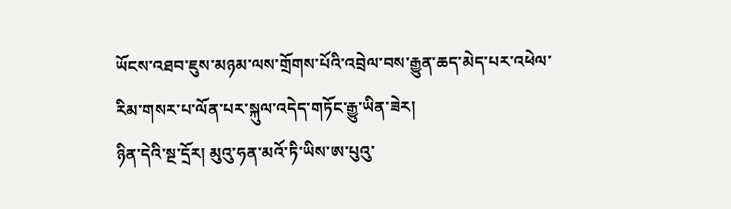ཡོངས་འཐབ་ཇུས་མཉམ་ལས་གྲོགས་པོའི་འབྲེལ་བས་རྒྱུན་ཆད་མེད་པར་འཕེལ་རིམ་གསར་པ་ལོན་པར་སྐུལ་འདེད་གཏོང་རྒྱུ་ཡིན་ཟེར།
ཉིན་དེའི་སྔ་དྲོར། མུའུ་ཧན་མའོ་ཏི་ཡིས་ཨ་པུའུ་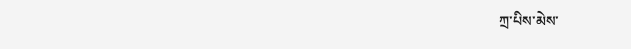ཀྲ་པིས་མེས་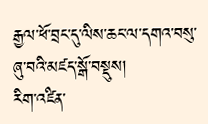རྒྱལ་ཕོ་བྲང་དུ་ལིས་ཆང་ལ་དགའ་བསུ་ཞུ་བའི་མཛད་སྒོ་བསྡུས།
རིག་འཛིན་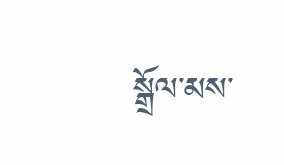སྒྲོལ་མས་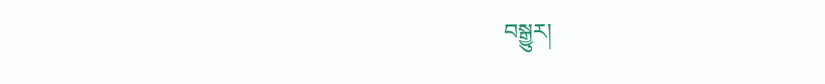བསྒྱུར།